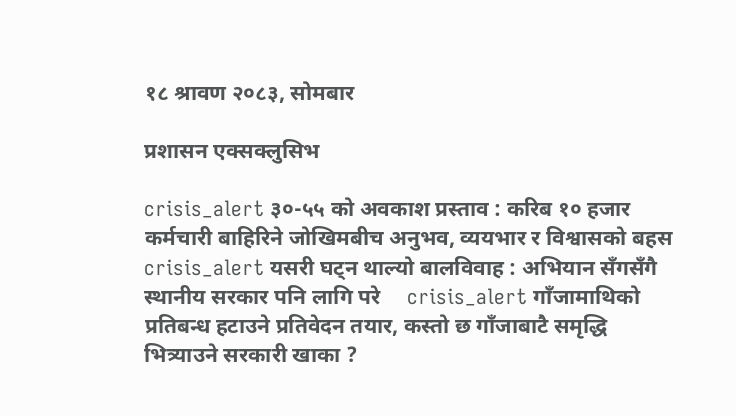१८ श्रावण २०८३, सोमबार

प्रशासन एक्सक्लुसिभ

crisis_alert ३०-५५ को अवकाश प्रस्ताव : करिब १० हजार कर्मचारी बाहिरिने जोखिमबीच अनुभव, व्ययभार र विश्वासको बहस   crisis_alert यसरी घट्न थाल्यो बालविवाह : अभियान सँगसँगै स्थानीय सरकार पनि लागि परे     crisis_alert गाँजामाथिको प्रतिबन्ध हटाउने प्रतिवेदन तयार, कस्तो छ गाँजाबाटै समृद्धि भित्र्याउने सरकारी खाका ?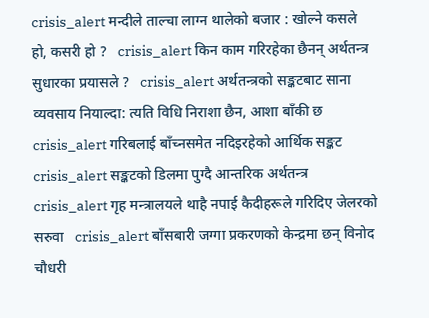crisis_alert मन्दीले ताल्चा लाग्न थालेको बजार : खोल्ने कसले हो, कसरी हो ?   crisis_alert किन काम गरिरहेका छैनन् अर्थतन्त्र सुधारका प्रयासले ?   crisis_alert अर्थतन्त्रको सङ्कटबाट साना व्यवसाय नियाल्दा: त्यति विधि निराशा छैन, आशा बाँकी छ   crisis_alert गरिबलाई बाँच्नसमेत नदिइरहेको आर्थिक सङ्कट   crisis_alert सङ्कटको डिलमा पुग्दै आन्तरिक अर्थतन्त्र   crisis_alert गृह मन्त्रालयले थाहै नपाई कैदीहरूले गरिदिए जेलरको सरुवा   crisis_alert बाँसबारी जग्गा प्रकरणको केन्द्रमा छन् विनोद चौधरी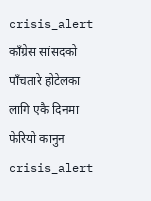crisis_alert काँग्रेस सांसदको पाँचतारे होटेलका लागि एकै दिनमा फेरियो कानुन    crisis_alert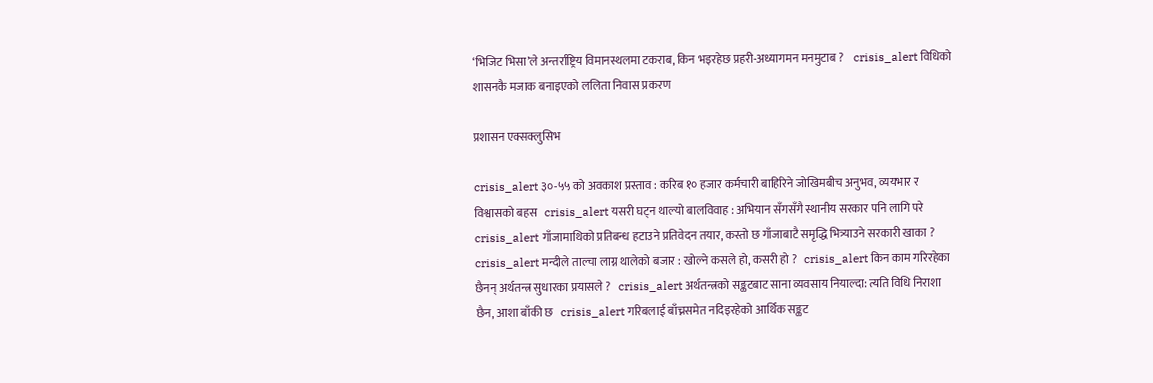‘भिजिट भिसा’ले अन्तर्राष्ट्रिय विमानस्थलमा टकराब, किन भइरहेछ प्रहरी-अध्यागमन मनमुटाब ?    crisis_alert विधिको शासनकै मजाक बनाइएको ललिता निवास प्रकरण

प्रशासन एक्सक्लुसिभ

crisis_alert ३०-५५ को अवकाश प्रस्ताव : करिब १० हजार कर्मचारी बाहिरिने जोखिमबीच अनुभव, व्ययभार र विश्वासको बहस   crisis_alert यसरी घट्न थाल्यो बालविवाह : अभियान सँगसँगै स्थानीय सरकार पनि लागि परे     crisis_alert गाँजामाथिको प्रतिबन्ध हटाउने प्रतिवेदन तयार, कस्तो छ गाँजाबाटै समृद्धि भित्र्याउने सरकारी खाका ?   crisis_alert मन्दीले ताल्चा लाग्न थालेको बजार : खोल्ने कसले हो, कसरी हो ?   crisis_alert किन काम गरिरहेका छैनन् अर्थतन्त्र सुधारका प्रयासले ?   crisis_alert अर्थतन्त्रको सङ्कटबाट साना व्यवसाय नियाल्दा: त्यति विधि निराशा छैन, आशा बाँकी छ   crisis_alert गरिबलाई बाँच्नसमेत नदिइरहेको आर्थिक सङ्कट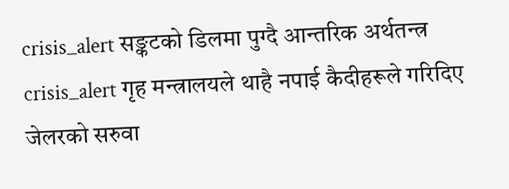crisis_alert सङ्कटको डिलमा पुग्दै आन्तरिक अर्थतन्त्र   crisis_alert गृह मन्त्रालयले थाहै नपाई कैदीहरूले गरिदिए जेलरको सरुवा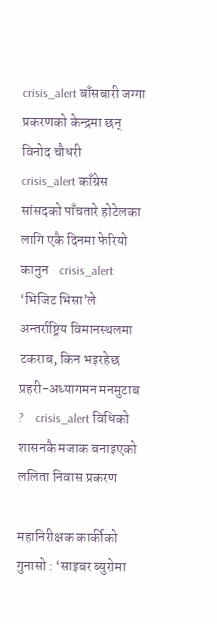crisis_alert बाँसबारी जग्गा प्रकरणको केन्द्रमा छन् विनोद चौधरी    crisis_alert काँग्रेस सांसदको पाँचतारे होटेलका लागि एकै दिनमा फेरियो कानुन    crisis_alert ‘भिजिट भिसा’ले अन्तर्राष्ट्रिय विमानस्थलमा टकराब, किन भइरहेछ प्रहरी-अध्यागमन मनमुटाब ?    crisis_alert विधिको शासनकै मजाक बनाइएको ललिता निवास प्रकरण

महानिरीक्षक कार्कीको गुनासो : ‘साइबर ब्युरोमा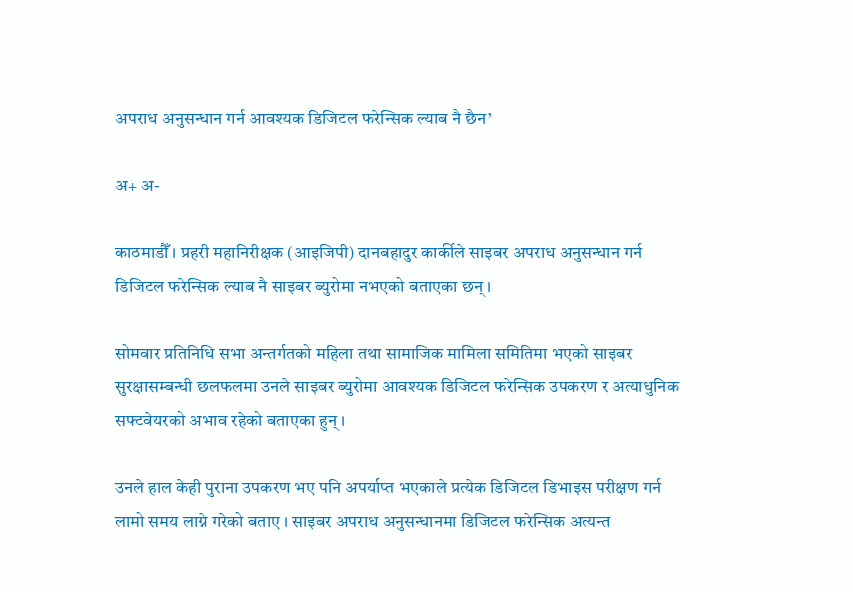अपराध अनुसन्धान गर्न आवश्यक डिजिटल फरेन्सिक ल्याब नै छैन’

अ+ अ-

काठमाडौँ । प्रहरी महानिरीक्षक (आइजिपी) दानबहादुर कार्कीले साइबर अपराध अनुसन्धान गर्न डिजिटल फरेन्सिक ल्याब नै साइबर ब्युरोमा नभएको बताएका छन् ।

सोमवार प्रतिनिधि सभा अन्तर्गतको महिला तथा सामाजिक मामिला समितिमा भएको साइबर सुरक्षासम्बन्धी छलफलमा उनले साइबर ब्युरोमा आवश्यक डिजिटल फरेन्सिक उपकरण र अत्याधुनिक सफ्टवेयरको अभाव रहेको बताएका हुन् ।

उनले हाल केही पुराना उपकरण भए पनि अपर्याप्त भएकाले प्रत्येक डिजिटल डिभाइस परीक्षण गर्न लामो समय लाग्ने गरेको बताए । साइबर अपराध अनुसन्धानमा डिजिटल फरेन्सिक अत्यन्त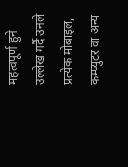महत्वपूर्ण हुने उल्लेख गर्दै उनले प्रत्येक मोबाइल, कम्प्युटर वा अन्य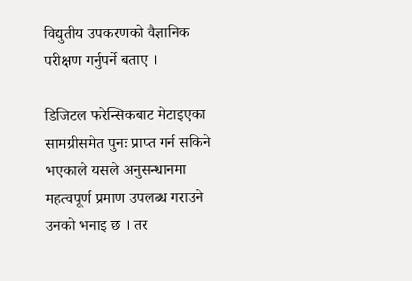विद्युतीय उपकरणको वैज्ञानिक परीक्षण गर्नुपर्ने बताए ।

डिजिटल फरेन्सिकबाट मेटाइएका सामग्रीसमेत पुनः प्राप्त गर्न सकिने भएकाले यसले अनुसन्धानमा महत्वपूर्ण प्रमाण उपलब्ध गराउने उनको भनाइ छ । तर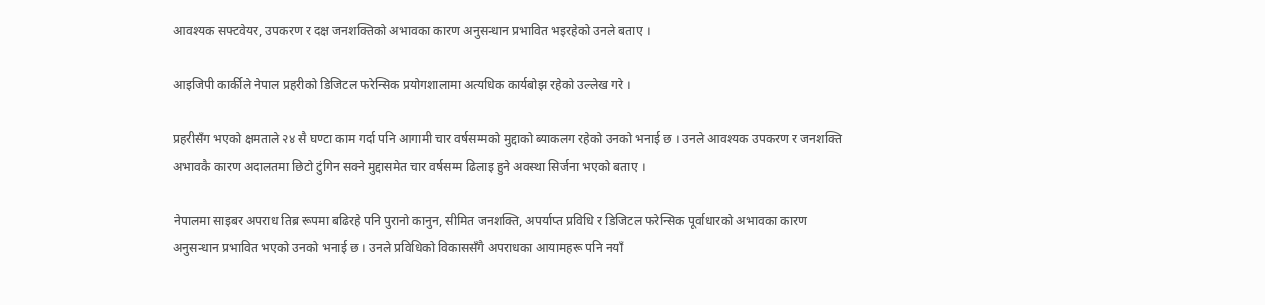आवश्यक सफ्टवेयर, उपकरण र दक्ष जनशक्तिको अभावका कारण अनुसन्धान प्रभावित भइरहेको उनले बताए ।

आइजिपी कार्कीले नेपाल प्रहरीको डिजिटल फरेन्सिक प्रयोगशालामा अत्यधिक कार्यबोझ रहेको उल्लेख गरे ।

प्रहरीसँग भएको क्षमताले २४ सै घण्टा काम गर्दा पनि आगामी चार वर्षसम्मको मुद्दाको ब्याकलग रहेको उनको भनाई छ । उनले आवश्यक उपकरण र जनशक्ति अभावकै कारण अदालतमा छिटो टुंगिन सक्ने मुद्दासमेत चार वर्षसम्म ढिलाइ हुने अवस्था सिर्जना भएको बताए ।

नेपालमा साइबर अपराध तिब्र रूपमा बढिरहे पनि पुरानो कानुन, सीमित जनशक्ति, अपर्याप्त प्रविधि र डिजिटल फरेन्सिक पूर्वाधारको अभावका कारण अनुसन्धान प्रभावित भएको उनको भनाई छ । उनले प्रविधिको विकाससँगै अपराधका आयामहरू पनि नयाँ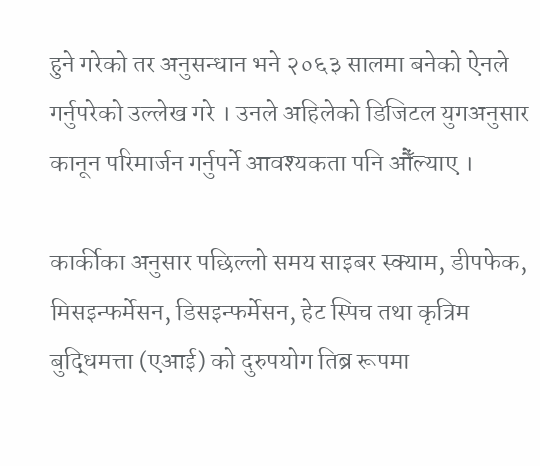हुने गरेको तर अनुसन्धान भने २०६३ सालमा बनेको ऐनले गर्नुपरेको उल्लेख गरे । उनले अहिलेको डिजिटल युगअनुसार कानून परिमार्जन गर्नुपर्ने आवश्यकता पनि औँल्याए ।

कार्कीका अनुसार पछिल्लो समय साइबर स्क्याम, डीपफेक, मिसइन्फर्मेसन, डिसइन्फर्मेसन, हेट स्पिच तथा कृत्रिम बुद्धिमत्ता (एआई) को दुरुपयोग तिब्र रूपमा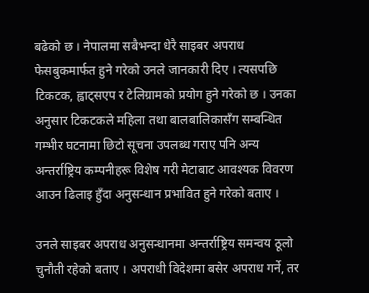बढेको छ । नेपालमा सबैभन्दा धेरै साइबर अपराध फेसबुकमार्फत हुने गरेको उनले जानकारी दिए । त्यसपछि टिकटक, ह्वाट्सएप र टेलिग्रामको प्रयोग हुने गरेको छ । उनका अनुसार टिकटकले महिला तथा बालबालिकासँग सम्बन्धित गम्भीर घटनामा छिटो सूचना उपलब्ध गराए पनि अन्य अन्तर्राष्ट्रिय कम्पनीहरू विशेष गरी मेटाबाट आवश्यक विवरण आउन ढिलाइ हुँदा अनुसन्धान प्रभावित हुने गरेको बताए ।

उनले साइबर अपराध अनुसन्धानमा अन्तर्राष्ट्रिय समन्वय ठूलो चुनौती रहेको बताए । अपराधी विदेशमा बसेर अपराध गर्ने, तर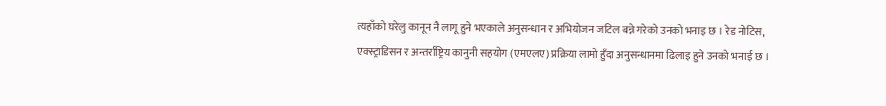त्यहाँको घरेलु कानून नै लागू हुने भएकाले अनुसन्धान र अभियोजन जटिल बन्ने गरेको उनको भनाइ छ । रेड नोटिस, एक्स्ट्राडिसन र अन्तर्राष्ट्रिय कानुनी सहयोग (एमएलए) प्रक्रिया लामो हुँदा अनुसन्धानमा ढिलाइ हुने उनको भनाई छ ।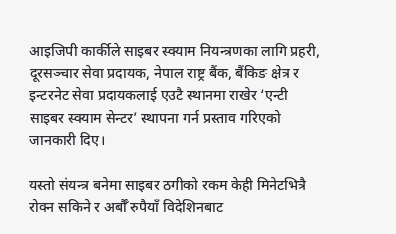आइजिपी कार्कीले साइबर स्क्याम नियन्त्रणका लागि प्रहरी, दूरसञ्चार सेवा प्रदायक, नेपाल राष्ट्र बैंक, बैंकिङ क्षेत्र र इन्टरनेट सेवा प्रदायकलाई एउटै स्थानमा राखेर ‘एन्टी साइबर स्क्याम सेन्टर’ स्थापना गर्न प्रस्ताव गरिएको जानकारी दिए।

यस्तो संयन्त्र बनेमा साइबर ठगीको रकम केही मिनेटभित्रै रोक्न सकिने र अर्बौँ रुपैयाँ विदेशिनबाट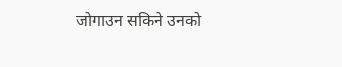जोगाउन सकिने उनको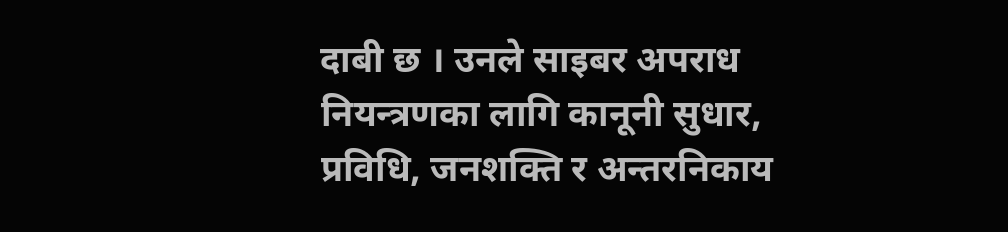दाबी छ । उनले साइबर अपराध नियन्त्रणका लागि कानूनी सुधार, प्रविधि, जनशक्ति र अन्तरनिकाय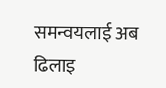समन्वयलाई अब ढिलाइ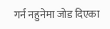गर्न नहुनेमा जोड दिएका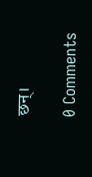छन्।

0 Comments